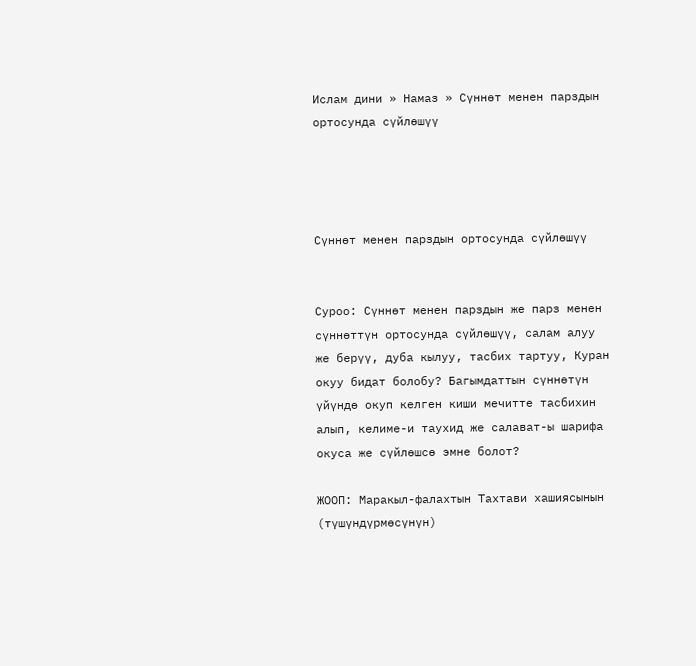Ислам дини » Намаз » Сүннөт менен парздын ортосунда сүйлөшүү




Сүннөт менен парздын ортосунда сүйлөшүү


Суроо: Сүннөт менен парздын же парз менен сүннөттүн ортосунда сүйлөшүү, салам алуу же берүү, дуба кылуу, тасбих тартуу, Куран окуу бидат болобу? Багымдаттын сүннөтүн үйүндө окуп келген киши мечитте тасбихин алып, келиме-и таухид же салават-ы шарифа окуса же сүйлөшсө эмне болот?

ЖООП: Маракыл-фалахтын Тахтави хашиясынын (түшүндүрмөсүнүн)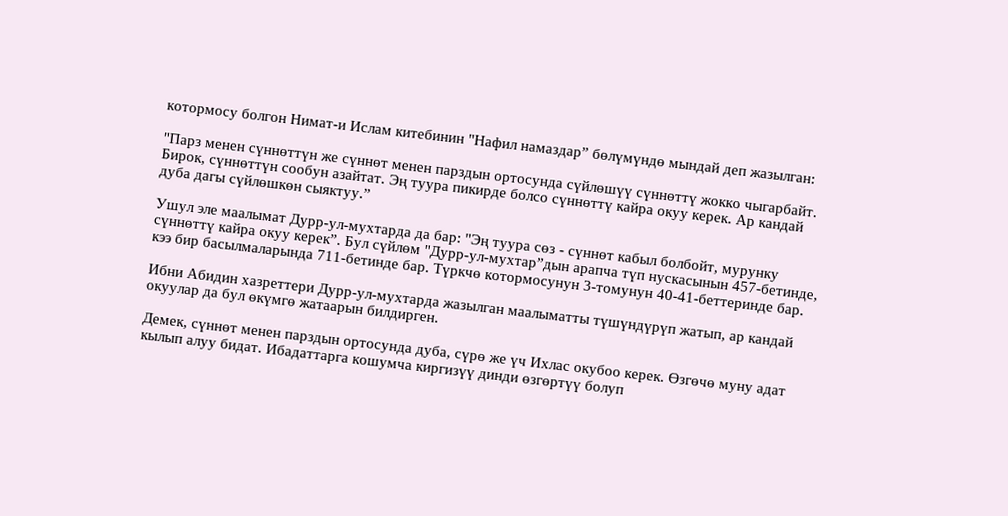котормосу болгон Нимат-и Ислам китебинин "Нафил намаздар” бөлүмүндө мындай деп жазылган:

"Парз менен сүннөттүн же сүннөт менен парздын ортосунда сүйлөшүү сүннөттү жокко чыгарбайт. Бирок, сүннөттүн сообун азайтат. Эң туура пикирде болсо сүннөттү кайра окуу керек. Ар кандай дуба дагы сүйлөшкөн сыяктуу.”

Ушул эле маалымат Дурр-ул-мухтарда да бар: "Эң туура сөз - сүннөт кабыл болбойт, мурунку сүннөттү кайра окуу керек”. Бул сүйлөм "Дурр-ул-мухтар”дын арапча түп нускасынын 457-бетинде, кээ бир басылмаларында 711-бетинде бар. Түркчө котормосунун 3-томунун 40-41-беттеринде бар.

Ибни Абидин хазреттери Дурр-ул-мухтарда жазылган маалыматты түшүндүрүп жатып, ар кандай окуулар да бул өкүмгө жатаарын билдирген.

Демек, сүннөт менен парздын ортосунда дуба, сүрө же үч Ихлас окубоо керек. Өзгөчө муну адат кылып алуу бидат. Ибадаттарга кошумча киргизүү динди өзгөртүү болуп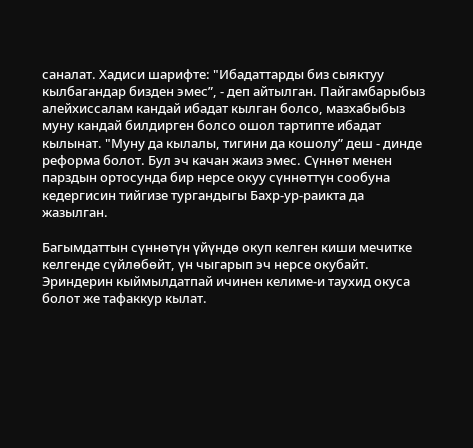саналат. Хадиси шарифте: "Ибадаттарды биз сыяктуу кылбагандар бизден эмес”, - деп айтылган. Пайгамбарыбыз алейхиссалам кандай ибадат кылган болсо, мазхабыбыз муну кандай билдирген болсо ошол тартипте ибадат кылынат. "Муну да кылалы, тигини да кошолу” деш - динде реформа болот. Бул эч качан жаиз эмес. Сүннөт менен парздын ортосунда бир нерсе окуу сүннөттүн сообуна кедергисин тийгизе тургандыгы Бахр-ур-раикта да жазылган.

Багымдаттын сүннөтүн үйүндө окуп келген киши мечитке келгенде сүйлөбөйт, үн чыгарып эч нерсе окубайт. Эриндерин кыймылдатпай ичинен келиме-и таухид окуса болот же тафаккур кылат.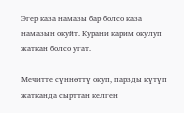Эгер каза намазы бар болсо каза намазын окуйт. Курани карим окулуп жаткан болсо угат.

Мечитте сүннөттү окуп, парзды күтүп жатканда сырттан келген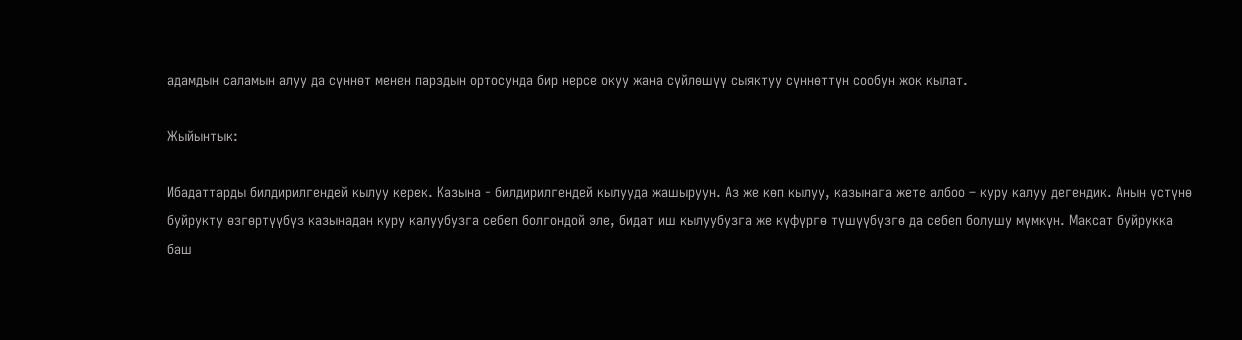адамдын саламын алуу да сүннөт менен парздын ортосунда бир нерсе окуу жана сүйлөшүү сыяктуу сүннөттүн сообун жок кылат.

Жыйынтык:

Ибадаттарды билдирилгендей кылуу керек. Казына - билдирилгендей кылууда жашыруун. Аз же көп кылуу, казынага жете албоо – куру калуу дегендик. Анын үстүнө буйрукту өзгөртүүбүз казынадан куру калуубузга себеп болгондой эле, бидат иш кылуубузга же күфүргө түшүүбүзгө да себеп болушу мүмкүн. Максат буйрукка баш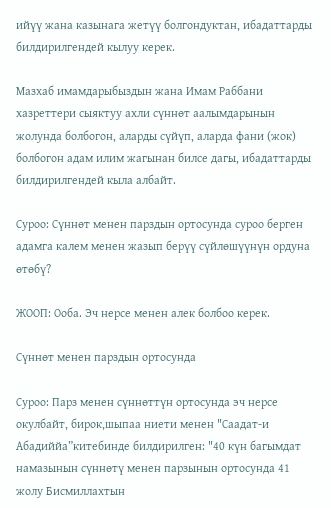ийүү жана казынага жетүү болгондуктан, ибадаттарды билдирилгендей кылуу керек.

Мазхаб имамдарыбыздын жана Имам Раббани хазреттери сыяктуу ахли сүннөт аалымдарынын жолунда болбогон, аларды сүйүп, аларда фани (жок) болбогон адам илим жагынан билсе дагы, ибадаттарды билдирилгендей кыла албайт.

Суроо: Сүннөт менен парздын ортосунда суроо берген адамга калем менен жазып берүү сүйлөшүүнүн ордуна өтөбү?

ЖООП: Ооба. Эч нерсе менен алек болбоо керек.

Сүннөт менен парздын ортосунда

Суроо: Парз менен сүннөттүн ортосунда эч нерсе окулбайт, бирок,шыпаа ниети менен "Саадат-и Абадиййа”китебинде билдирилген: "40 күн багымдат намазынын сүннөтү менен парзынын ортосунда 41 жолу Бисмиллахтын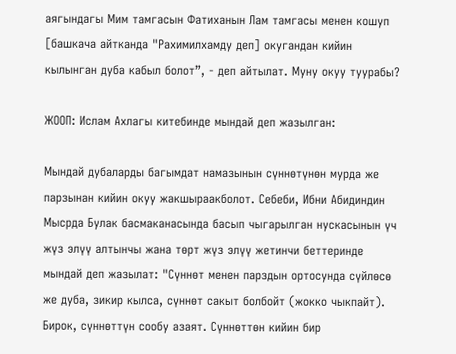аягындагы Мим тамгасын Фатиханын Лам тамгасы менен кошуп [башкача айтканда "Рахимилхамду деп] окугандан кийин кылынган дуба кабыл болот”, - деп айтылат. Муну окуу туурабы?

ЖООП: Ислам Ахлагы китебинде мындай деп жазылган:

Мындай дубаларды багымдат намазынын сүннөтүнөн мурда же парзынан кийин окуу жакшыраакболот. Себеби, Ибни Абидиндин Мысрда Булак басмаканасында басып чыгарылган нускасынын үч жүз элүү алтынчы жана төрт жүз элүү жетинчи беттеринде мындай деп жазылат: "Сүннөт менен парздын ортосунда сүйлөсө же дуба, зикир кылса, сүннөт сакыт болбойт (жокко чыкпайт). Бирок, сүннөттүн сообу азаят. Сүннөттөн кийин бир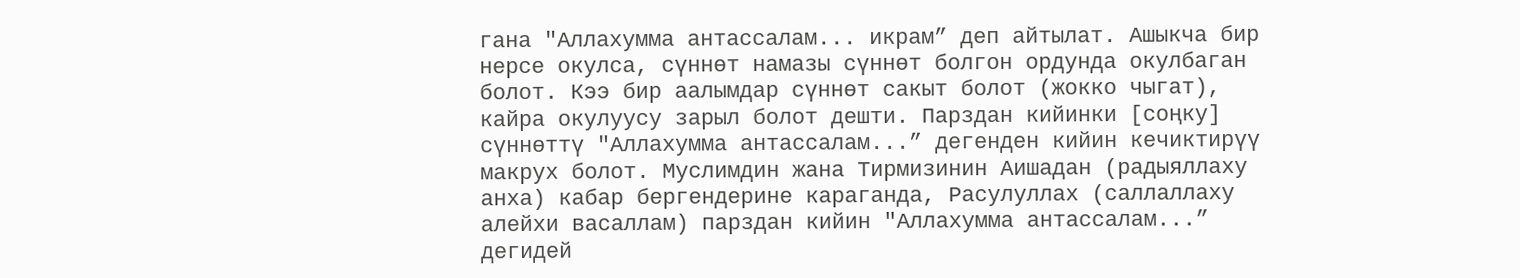гана "Аллахумма антассалам... икрам” деп айтылат. Ашыкча бир нерсе окулса, сүннөт намазы сүннөт болгон ордунда окулбаган болот. Кээ бир аалымдар сүннөт сакыт болот (жокко чыгат), кайра окулуусу зарыл болот дешти. Парздан кийинки [соңку] сүннөттү "Аллахумма антассалам...” дегенден кийин кечиктирүү макрух болот. Муслимдин жана Тирмизинин Аишадан (радыяллаху анха) кабар бергендерине караганда, Расулуллах (саллаллаху алейхи васаллам) парздан кийин "Аллахумма антассалам...” дегидей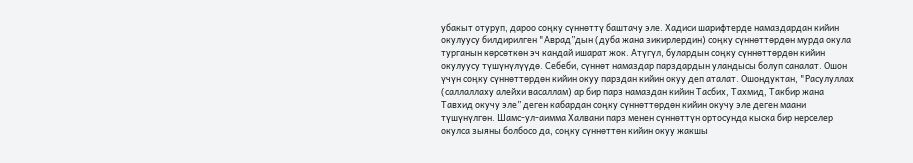убакыт отуруп, дароо соңку сүннөттү баштачу эле. Хадиси шарифтерде намаздардан кийин окулуусу билдирилген "Аврад”дын (дуба жана зикирлердин) соңку сүннөттөрдөн мурда окула турганын көрсөткөн эч кандай ишарат жок. Атүгүл, булардын соңку сүннөттөрдөн кийин окулуусу түшүнүлүүдө. Себеби, сүннөт намаздар парздардын уландысы болуп саналат. Ошон үчүн соңку сүннөттөрдөн кийин окуу парздан кийин окуу деп аталат. Ошондуктан, "Расулуллах (саллаллаху алейхи васаллам) ар бир парз намаздан кийин Тасбих, Тахмид, Такбир жана Тавхид окучу эле” деген кабардан соңку сүннөттөрдөн кийин окучу эле деген маани түшүнүлгөн. Шамс-ул-аимма Халвани парз менен сүннөттүн ортосунда кыска бир нерселер окулса зыяны болбосо да, соңку сүннөттөн кийин окуу жакшы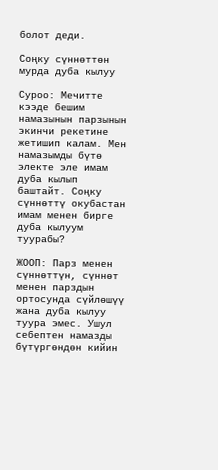болот деди.

Соңку сүннөттөн мурда дуба кылуу

Суроо: Мечитте кээде бешим намазынын парзынын экинчи рекетине жетишип калам. Мен намазымды бүтө электе эле имам дуба кылып баштайт. Соңку сүннөттү окубастан имам менен бирге дуба кылуум туурабы?

ЖООП: Парз менен сүннөттүн, сүннөт менен парздын ортосунда сүйлөшүү жана дуба кылуу туура эмес. Ушул себептен намазды бүтүргөндөн кийин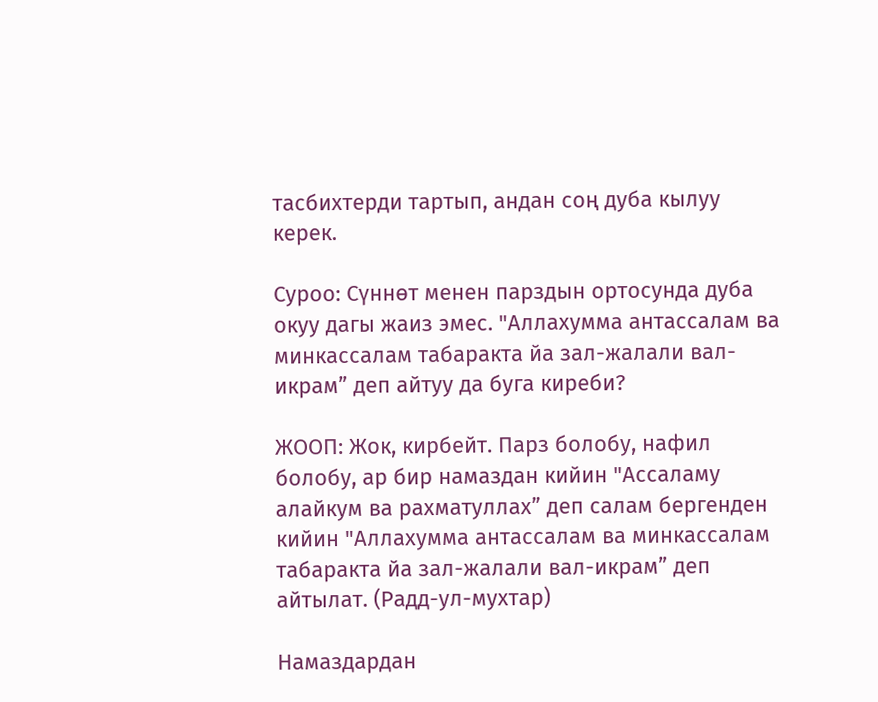тасбихтерди тартып, андан соң дуба кылуу керек.

Суроо: Сүннөт менен парздын ортосунда дуба окуу дагы жаиз эмес. "Аллахумма антассалам ва минкассалам табаракта йа зал-жалали вал-икрам” деп айтуу да буга киреби?

ЖООП: Жок, кирбейт. Парз болобу, нафил болобу, ар бир намаздан кийин "Ассаламу алайкум ва рахматуллах” деп салам бергенден кийин "Аллахумма антассалам ва минкассалам табаракта йа зал-жалали вал-икрам” деп айтылат. (Радд-ул-мухтар)

Намаздардан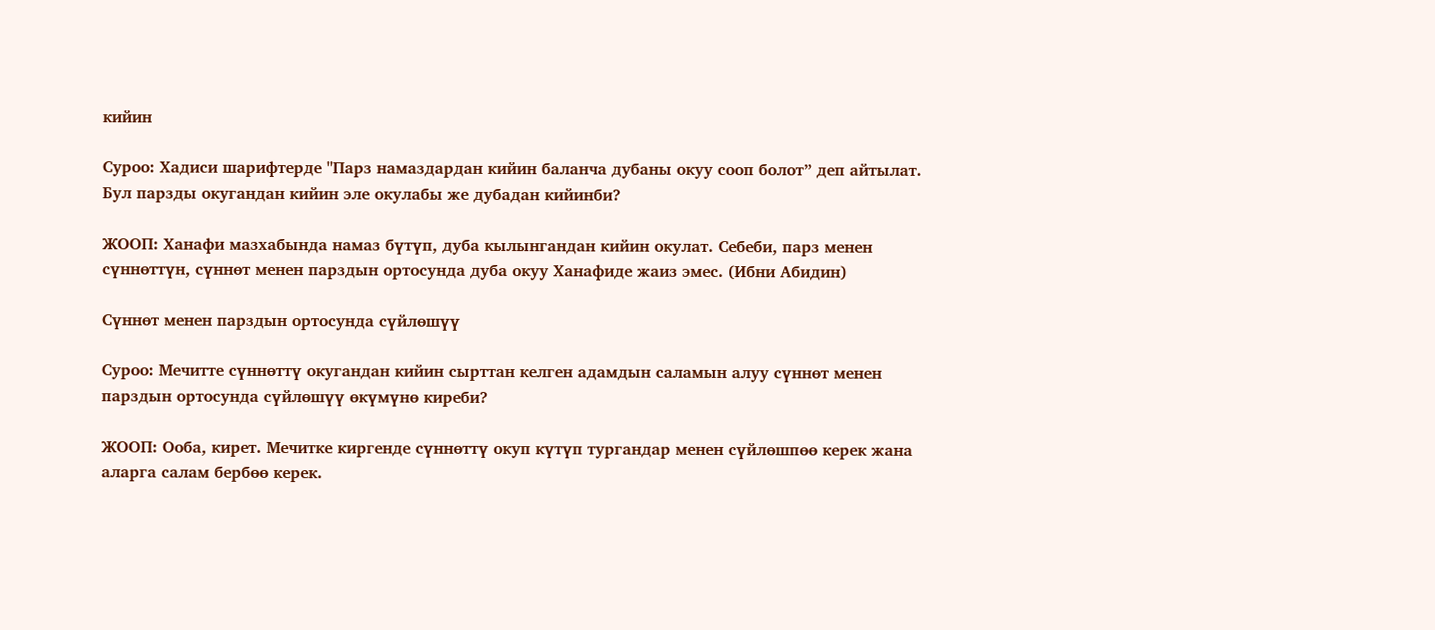кийин

Суроо: Хадиси шарифтерде "Парз намаздардан кийин баланча дубаны окуу сооп болот” деп айтылат. Бул парзды окугандан кийин эле окулабы же дубадан кийинби?

ЖООП: Ханафи мазхабында намаз бүтүп, дуба кылынгандан кийин окулат. Себеби, парз менен сүннөттүн, сүннөт менен парздын ортосунда дуба окуу Ханафиде жаиз эмес. (Ибни Абидин)

Сүннөт менен парздын ортосунда сүйлөшүү

Суроо: Мечитте сүннөттү окугандан кийин сырттан келген адамдын саламын алуу сүннөт менен парздын ортосунда сүйлөшүү өкүмүнө киреби?

ЖООП: Ооба, кирет. Мечитке киргенде сүннөттү окуп күтүп тургандар менен сүйлөшпөө керек жана аларга салам бербөө керек.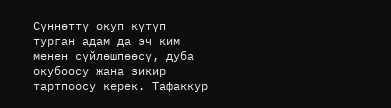Сүннөттү окуп күтүп турган адам да эч ким менен сүйлөшпөөсү, дуба окубоосу жана зикир тартпоосу керек. Тафаккур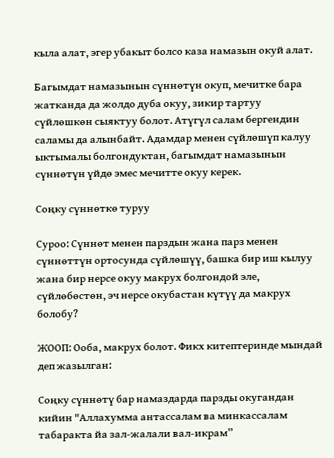кыла алат, эгер убакыт болсо каза намазын окуй алат.

Багымдат намазынын сүннөтүн окуп, мечитке бара жатканда да жолдо дуба окуу, зикир тартуу сүйлөшкөн сыяктуу болот. Атүгүл салам бергендин саламы да алынбайт. Адамдар менен сүйлөшүп калуу ыктымалы болгондуктан, багымдат намазынын сүннөтүн үйдө эмес мечитте окуу керек.

Соңку сүннөткө туруу

Суроо: Сүннөт менен парздын жана парз менен сүннөттүн ортосунда сүйлөшүү, башка бир иш кылуу жана бир нерсе окуу макрух болгондой эле, сүйлөбөстөн, эч нерсе окубастан күтүү да макрух болобу?

ЖООП: Ооба, макрух болот. Фикх китептеринде мындай деп жазылган:

Соңку сүннөтү бар намаздарда парзды окугандан кийин "Аллахумма антассалам ва минкассалам табаракта йа зал-жалали вал-икрам”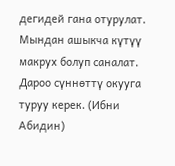дегидей гана отурулат. Мындан ашыкча күтүү макрух болуп саналат. Дароо сүннөттү окууга туруу керек. (Ибни Абидин)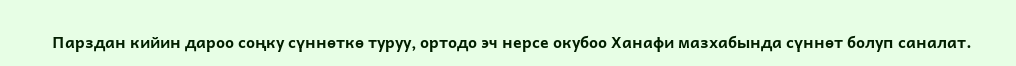Парздан кийин дароо соңку сүннөткө туруу, ортодо эч нерсе окубоо Ханафи мазхабында сүннөт болуп саналат.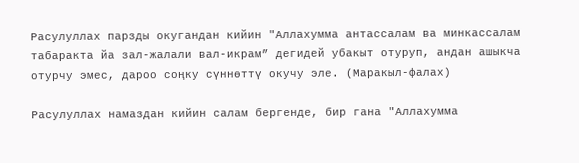Расулуллах парзды окугандан кийин "Аллахумма антассалам ва минкассалам табаракта йа зал-жалали вал-икрам” дегидей убакыт отуруп, андан ашыкча отурчу эмес, дароо соңку сүннөттү окучу эле. (Маракыл-фалах)

Расулуллах намаздан кийин салам бергенде, бир гана "Аллахумма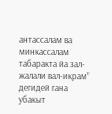антассалам ва минкассалам табаракта йа зал-жалали вал-икрам” дегидей гана убакыт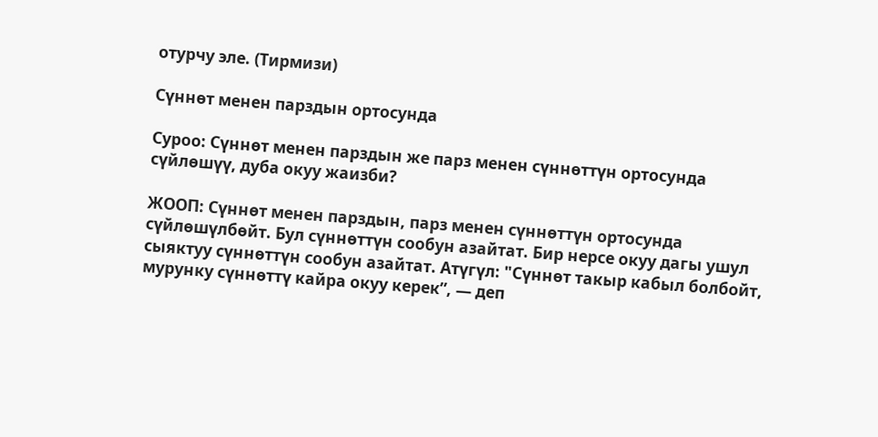отурчу эле. (Тирмизи)

Сүннөт менен парздын ортосунда

Суроо: Сүннөт менен парздын же парз менен сүннөттүн ортосунда сүйлөшүү, дуба окуу жаизби?

ЖООП: Сүннөт менен парздын, парз менен сүннөттүн ортосунда сүйлөшүлбөйт. Бул сүннөттүн сообун азайтат. Бир нерсе окуу дагы ушул сыяктуу сүннөттүн сообун азайтат. Атүгүл: "Сүннөт такыр кабыл болбойт, мурунку сүннөттү кайра окуу керек”, — деп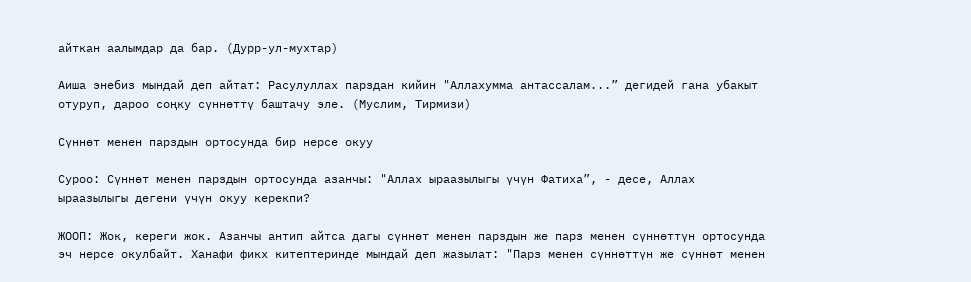айткан аалымдар да бар. (Дурр-ул-мухтар)

Аиша энебиз мындай деп айтат: Расулуллах парздан кийин "Аллахумма антассалам...” дегидей гана убакыт отуруп, дароо соңку сүннөттү баштачу эле. (Муслим, Тирмизи)

Сүннөт менен парздын ортосунда бир нерсе окуу

Суроо: Сүннөт менен парздын ортосунда азанчы: "Аллах ыраазылыгы үчүн Фатиха”, - десе, Аллах ыраазылыгы дегени үчүн окуу керекпи?

ЖООП: Жок, кереги жок. Азанчы антип айтса дагы сүннөт менен парздын же парз менен сүннөттүн ортосунда эч нерсе окулбайт. Ханафи фикх китептеринде мындай деп жазылат: "Парз менен сүннөттүн же сүннөт менен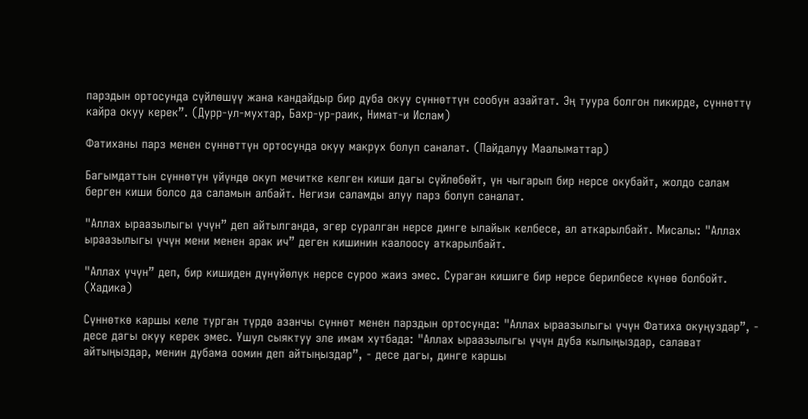парздын ортосунда сүйлөшүү жана кандайдыр бир дуба окуу сүннөттүн сообун азайтат. Эң туура болгон пикирде, сүннөттү кайра окуу керек”. (Дурр-ул-мухтар, Бахр-ур-раик, Нимат-и Ислам)

Фатиханы парз менен сүннөттүн ортосунда окуу макрух болуп саналат. (Пайдалуу Маалыматтар)

Багымдаттын сүннөтүн үйүндө окуп мечитке келген киши дагы сүйлөбөйт, үн чыгарып бир нерсе окубайт, жолдо салам берген киши болсо да саламын албайт. Негизи саламды алуу парз болуп саналат.

"Аллах ыраазылыгы үчүн” деп айтылганда, эгер суралган нерсе динге ылайык келбесе, ал аткарылбайт. Мисалы: "Аллах ыраазылыгы үчүн мени менен арак ич” деген кишинин каалоосу аткарылбайт.

"Аллах үчүн” деп, бир кишиден дүнүйөлүк нерсе суроо жаиз эмес. Сураган кишиге бир нерсе берилбесе күнөө болбойт. (Хадика)

Сүннөткө каршы келе турган түрдө азанчы сүннөт менен парздын ортосунда: "Аллах ыраазылыгы үчүн Фатиха окуңуздар”, - десе дагы окуу керек эмес. Ушул сыяктуу эле имам хутбада: "Аллах ыраазылыгы үчүн дуба кылыңыздар, салават айтыңыздар, менин дубама оомин деп айтыңыздар”, - десе дагы, динге каршы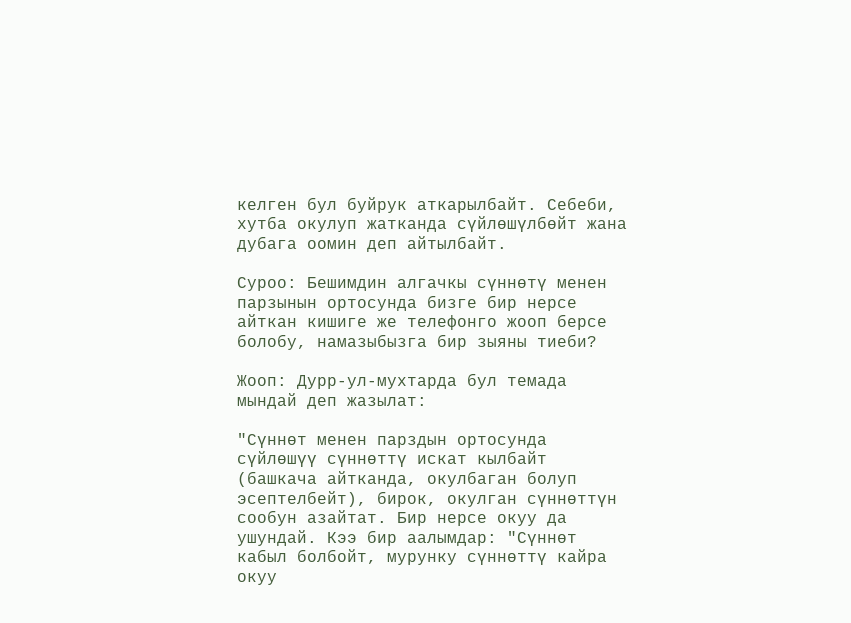келген бул буйрук аткарылбайт. Себеби, хутба окулуп жатканда сүйлөшүлбөйт жана дубага оомин деп айтылбайт.

Суроо: Бешимдин алгачкы сүннөтү менен парзынын ортосунда бизге бир нерсе айткан кишиге же телефонго жооп берсе болобу, намазыбызга бир зыяны тиеби?

Жооп: Дурр-ул-мухтарда бул темада мындай деп жазылат:

"Сүннөт менен парздын ортосунда сүйлөшүү сүннөттү искат кылбайт (башкача айтканда, окулбаган болуп эсептелбейт), бирок, окулган сүннөттүн сообун азайтат. Бир нерсе окуу да ушундай. Кээ бир аалымдар: "Сүннөт кабыл болбойт, мурунку сүннөттү кайра окуу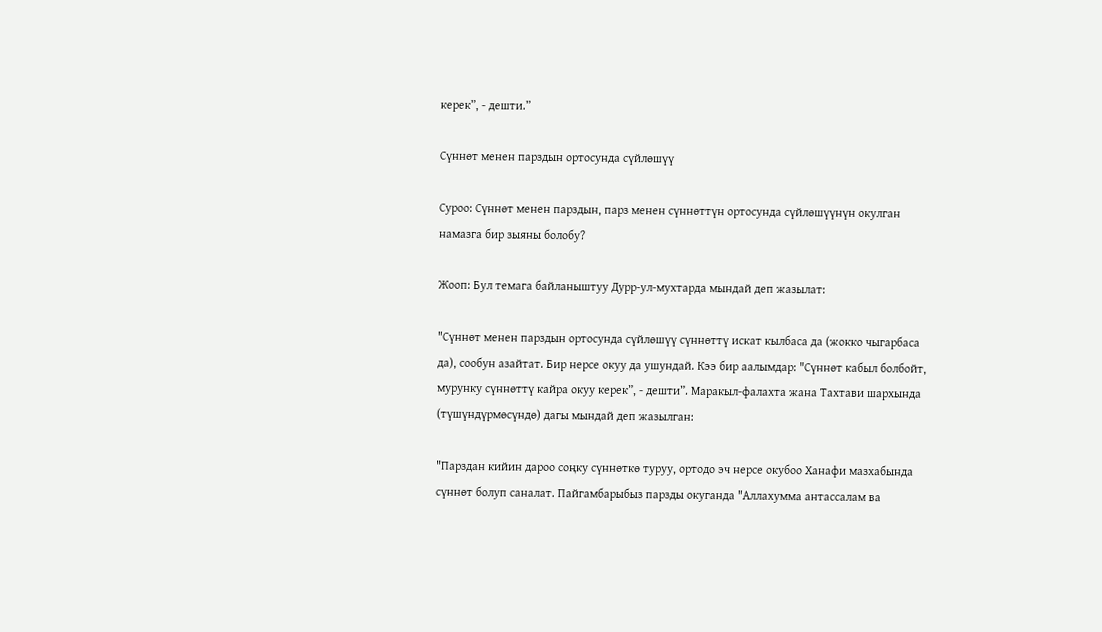керек”, - дешти.”

Сүннөт менен парздын ортосунда сүйлөшүү

Суроо: Сүннөт менен парздын, парз менен сүннөттүн ортосунда сүйлөшүүнүн окулган намазга бир зыяны болобу?

Жооп: Бул темага байланыштуу Дурр-ул-мухтарда мындай деп жазылат:

"Сүннөт менен парздын ортосунда сүйлөшүү сүннөттү искат кылбаса да (жокко чыгарбаса да), сообун азайтат. Бир нерсе окуу да ушундай. Кээ бир аалымдар: "Сүннөт кабыл болбойт, мурунку сүннөттү кайра окуу керек”, - дешти”. Маракыл-фалахта жана Тахтави шархында (түшүндүрмөсүндө) дагы мындай деп жазылган:

"Парздан кийин дароо соңку сүннөткө туруу, ортодо эч нерсе окубоо Ханафи мазхабында сүннөт болуп саналат. Пайгамбарыбыз парзды окуганда "Аллахумма антассалам ва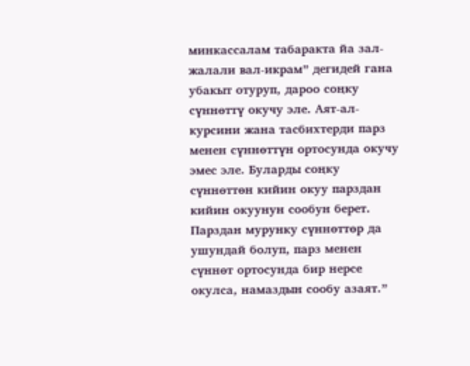минкассалам табаракта йа зал-жалали вал-икрам” дегидей гана убакыт отуруп, дароо соңку сүннөттү окучу эле. Аят-ал-курсини жана тасбихтерди парз менен сүннөттүн ортосунда окучу эмес эле. Буларды соңку сүннөттөн кийин окуу парздан кийин окуунун сообун берет. Парздан мурунку сүннөттөр да ушундай болуп, парз менен сүннөт ортосунда бир нерсе окулса, намаздын сообу азаят.”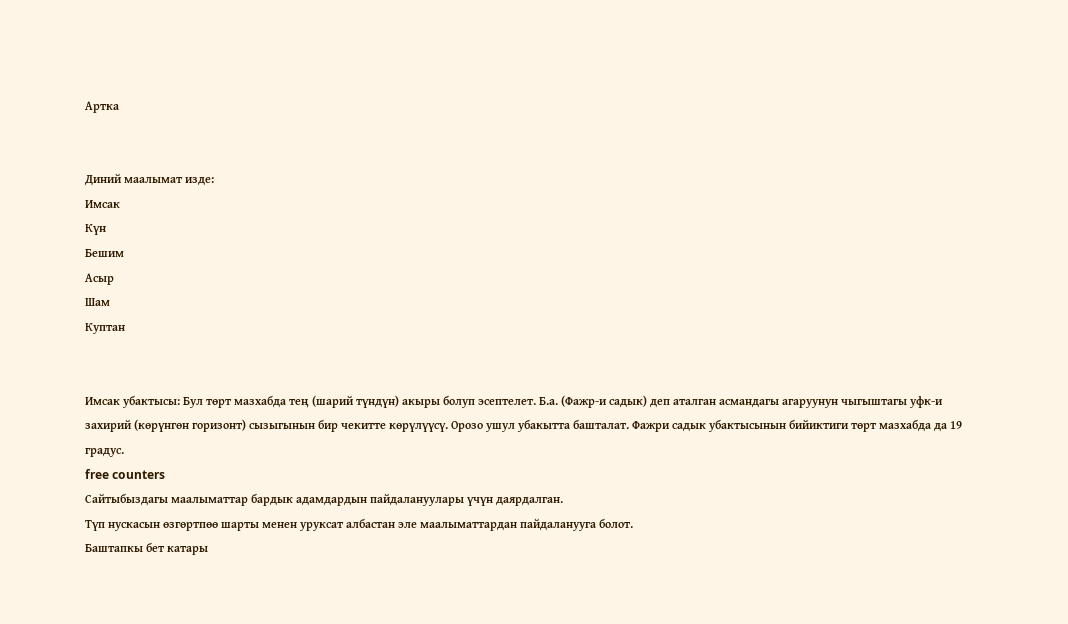Артка


Диний маалымат изде:
Имсак
Күн
Бешим
Асыр
Шам
Куптан


Имсак убактысы: Бул төрт мазхабда тең (шарий түндүн) акыры болуп эсептелет. Б.а. (Фажр-и садык) деп аталган асмандагы агаруунун чыгыштагы уфк-и захирий (көрүнгөн горизонт) сызыгынын бир чекитте көрүлүүсү. Орозо ушул убакытта башталат. Фажри садык убактысынын бийиктиги төрт мазхабда да 19 градус.
free counters
Сайтыбыздагы маалыматтар бардык адамдардын пайдалануулары үчүн даярдалган.
Түп нускасын өзгөртпөө шарты менен уруксат албастан эле маалыматтардан пайдаланууга болот.
Баштапкы бет катары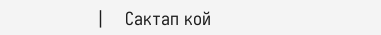|    Сактап кой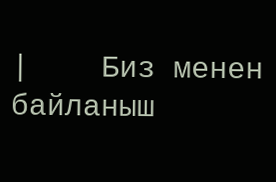|    Биз менен байланыш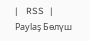|    RSS   |   Paylaş Бөлүш